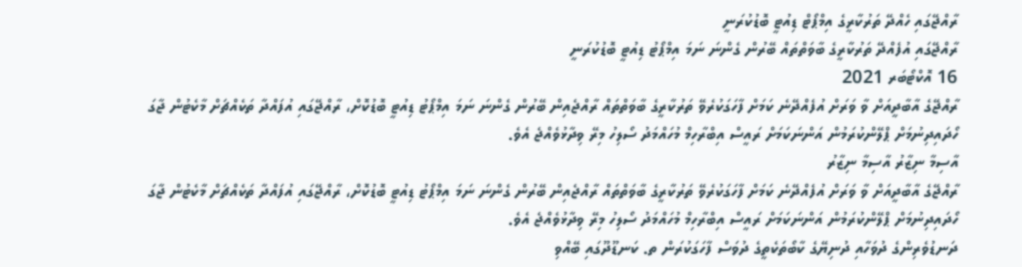ރާއްޖޭގައި ހެއްދޭ ތަރުކާރީގެ އިމްޕޯޓް ޑިއުޓީ ބޮޑުކުރަނީ
ރާއްޖޭގައި އުފެއްދޭ ތަރުކާރީގެ ބާވަތްތައް ބޭރުން ގެންނަ ނަމަ އިމްޕޯޓު ޑިއުޓީ ބޮޑުކުރަނީ
16 އޮކްޓޯބަރ 2021
ރާއްޖޭގެ އާބާދީއަށް ވާ ވަރަށް އުފެއްދޭނެ ކަމަށް ފާހަގަކުރެވޭ ތަރުކާރީގެ ބާވަތްތައް ރާއްޖެއިން ބޭރުން ގެންނަ ނަމަ އިމްޕޯޓު ޑިއުޓީ ބޮޑުކޮށް، ރާއްޖޭގައި އުފައްދާ ތަކެއްޗަށް މާކެޓުން ޖާގަ ހޯދައިދިނުމަށް ޕްލޭންކުރަމުން އަންނަކަމަށް ރައީސް އިބްރާހިމް މުހައްމަދު ސޯލިހު މިރޭ ވިދާޅުވެއްޖެ އެވެ.
އާސިމާ ނިޒާރު އާސިމާ ނިޒާރު
ރާއްޖޭގެ އާބާދީއަށް ވާ ވަރަށް އުފެއްދޭނެ ކަމަށް ފާހަގަކުރެވޭ ތަރުކާރީގެ ބާވަތްތައް ރާއްޖެއިން ބޭރުން ގެންނަ ނަމަ އިމްޕޯޓު ޑިއުޓީ ބޮޑުކޮށް، ރާއްޖޭގައި އުފައްދާ ތަކެއްޗަށް މާކެޓުން ޖާގަ ހޯދައިދިނުމަށް ޕްލޭންކުރަމުން އަންނަކަމަށް ރައީސް އިބްރާހިމް މުހައްމަދު ސޯލިހު މިރޭ ވިދާޅުވެއްޖެ އެވެ.
ދަނޑުވެރިންގެ ދުވަހާއި ދުނިޔޭގެ ކާބޯތަކެތީގެ ދުވަސް ފާހަގަކުރަން ތ. ކަނޑޫދޫގައި ބޭއްވި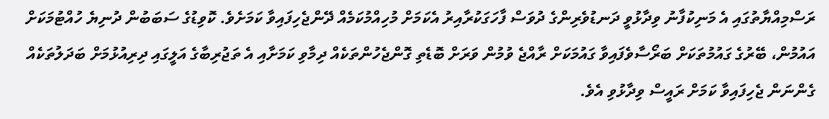ރަސްމިއްޔާތުގައި އެ މަނިކުފާނު ވިދާޅުވީ ދަނޑުވެރިންގެ ދުވަސް ފާހަގަކުރާއިރު އެކަމަށް މުހިއްމުކަމެއް ދޭންޖެހިފައިވާ ކަމަށެވެ. ކޮވިޑުގެ ސަބަބުން ދުނިޔެ ހުއްޓުމަކަށް އައުމުން، ބޭރުގެ ގައުމުތަކަށް ބަރޯސާވެފައިވާ ގައުމަކަށް ރާއްޖެ ވުމުން ވަރަށް ބޮޑެތި ގޮންޖެހުންތަކެއް ދިމާވި ކަމަށާއި އެ ތަޖުރިބާގެ އަލީގައި ދިރިއުޅުމަށް ބަދަލުތަކެއް ގެންނަން ޖެހިފައިވާ ކަމަށް ރައީސް ވިދާޅުވި އެވެ.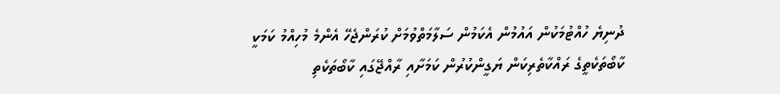ދުނިޔެ ހުއްޓުމަކުން އައުމުން އެކަމުން ސަލާމަތްވުމަށް ކުރަންޖެހޭ އެންމެ މުހިއްމު ކަމަކީ ކާބޯތަކެތީގެ ރައްކާތެރިކަން ޔަގީންކުރުން ކަމަށާއި ރާއްޖޭގައި ކާބޯތަކެތި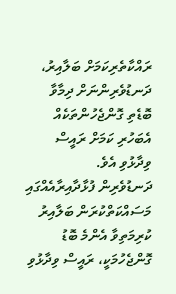ރައްކާތެރިކަމަށް ބަލާއިރު، ދަނޑުވެރިންނަށް ދިމާވާ ބޮޑެތި ގޮންޖެހުންތަކެއް އެބަހުރި ކަމަށް ރައީސް ވިދާޅުވި އެވެ.
ދަނޑުވެރިން ފުޅާދާއިރާއެއްގައި މަސައްކަތްކުރަން ބަލާއިރު ކުރިމަތިވާ އެންމެ ބޮޑު ގޮންޖެހުމަކީ، ރައީސް ވިދާޅުވި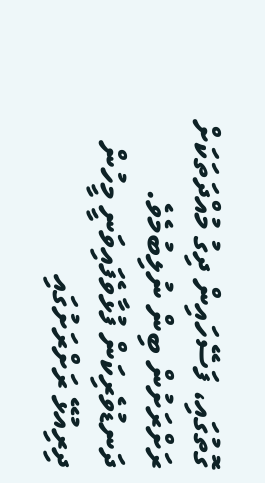ގޮތުގައި، ފަސޭހައިން ދިގު މުއްދަތަކަށް ރަށްރަށުން ބިން ނުލިބުމެވެ. ދަނޑުވެރިކަން ފުޅާވެފައިވަނީ މީހުން ދިރިއުޅޭ ރަށްރަށުގައި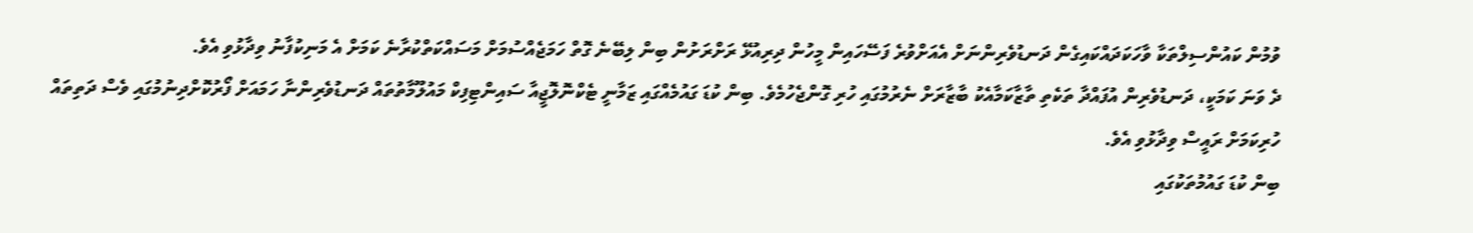ވުމުން ކައުންސިލްތަކާ ވާހަކަދައްކައިގެން ދަނޑުވެރިންނަށް އެއަށްވުރެ ފަސޭހައިން މީހުން ދިރިއުޅޭ ރަށްރަށުން ބިން ލިބޭނެ ގޮތް ހަމަޖެއްސުމަށް މަސައްކަތްކުރާނެ ކަމަށް އެ މަނިކުފާނު ވިދާޅުވި އެވެ.
ދެ ވަނަ ކަމަކީ، ދަނޑުވެރިން އުފައްދާ ތަކެތި ތާޒާކަމާއެކު ބާޒާރަށް ނެރުމުގައި ހުރި ގޮންޖެހުމެވެ. ބިން ކުޑަ ގައުމެއްގައި ޒަމާނީ ޓެކްނޮލޮޖީއާ ސައިންޓިފިކް މައުލޫމާތުތައް ދަނޑުވެރިންނާ ހަމައަށް ފޯރުކޮށްދިނުމުގައި ވެސް ދަތިތައް ހުރިކަމަށް ރައީސް ވިދާޅުވި އެވެ.
ބިން ކުޑަ ގައުމުތަކުގައި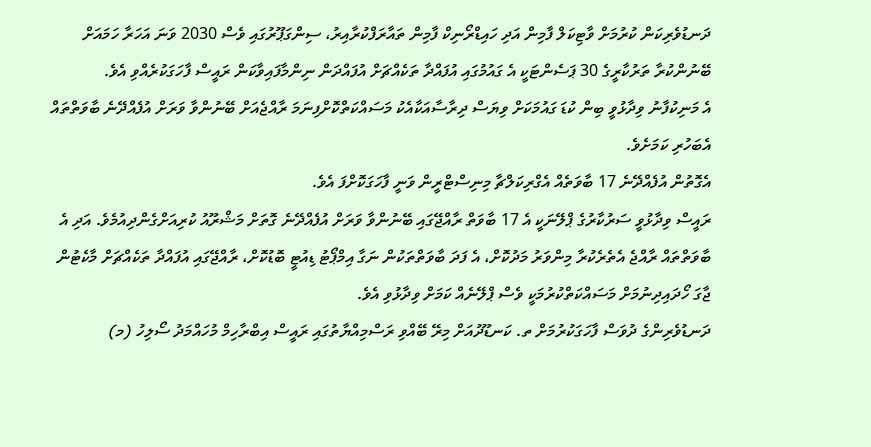ދަނޑުވެރިކަން ކުރުމަށް ވާޓިކަލް ފާމިން އަދި ހައިޑްރޯނިކް ފާމިން ތައާރަފްކުރާއިރު، ސިންގަޕޫރުގައި ވެސް 2030 ވަނަ އަހަރާ ހަމައަށް ބޭނުންކުރާ ތަރުކާރީގެ 30 ޕަސެންޓަކީ އެ ގައުމުގައި އުފައްދާ ތަކެއްޗަށް އުފައްދަން ނިންމާފައިވާކަން ރައީސް ފާހަގަކުރެއްވި އެވެ.
އެ މަނިކުފާނު ވިދާޅުވީ ބިން ކުޑަ ގައުމަކަށް ވިޔަސް ދިރާސާއަކާއެކު މަސައްކަތްކޮށްފިނަމަ ރާއްޖެއަށް ބޭނުންވާ ވަރަށް އުފެއްދޭނެ ބާވަތްތައް އެބަހުރި ކަމަށެވެ.
އެގޮތުން އުފެއްދޭނެ 17 ބާވަތެއް އެގްރިކަލްޗާ މިނިސްޓްރީން ވަނީ ފާހަގަކޮށްފަ އެވެ.
ރައީސް ވިދާޅުވީ ސަރުކާރުގެ ޕްލޭނަކީ އެ 17 ބާވަތް ރާއްޖޭގައި ބޭނުންވާ ވަރަށް އުފެއްދޭނެ ގޮތަށް މަޝްރޫއު ކުރިއަށްގެންދިއުމެވެ. އަދި އެ ބާވަތްތައް ރާއްޖެ އެތެރެކުރާ މިންވަރު މަދުކޮށް، އެ ފަދަ ބާވަތްތަކުން ނަގާ އިމްޕޯޓު ޑިއުޓީ ބޮޑުކޮށް، ރާއްޖޭގައި އުފައްދާ ތަކެއްޗަށް މާކެޓުން ޖާގަ ހޯދައިދިނުމަށް މަސައްކަތްކުރުމަކީ ވެސް ޕްލޭނެއް ކަމަށް ވިދާޅުވި އެވެ.
ދަނޑުވެރިންގެ ދުވަސް ފާހަގަކުރުމަށް ތ. ކަނޑޫދުއަށް މިރޭ ބޭއްވި ރަސްމިއްޔާތުގައި ރައީސް އިބްރާހިމް މުހައްމަދު ސޯލިހު (މ)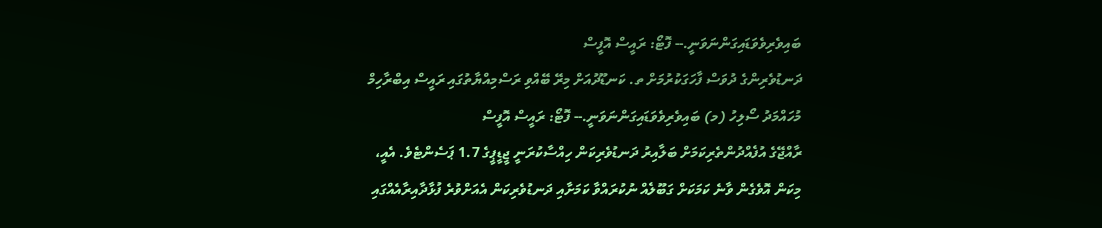ބައިވެރިވެވަޑައިގަންނަވަނީ.-- ފޮޓޯ: ރައީސް އޮފީސް
ދަނޑުވެރިންގެ ދުވަސް ފާހަގަކުރުމަށް ތ. ކަނޑޫދުއަށް މިރޭ ބޭއްވި ރަސްމިއްޔާތުގައި ރައީސް އިބްރާހިމް މުހައްމަދު ސޯލިހު (މ) ބައިވެރިވެވަޑައިގަންނަވަނީ.-- ފޮޓޯ: ރައީސް އޮފީސް
ރާއްޖޭގެ އުފެއްދުންތެރިކަމަށް ބަލާއިރު ދަނޑުވެރިކަން ހިއްސާކުރަނީ ޖީޑީޕީގެ 1.7 ޕަސެންޓެވެ. އެއީ، މިކަން އޮވެގެން ވާނެ ކަމަކަށް ގަބޫލެއް ނުކުރައްވާ ކަމަށާއި ދަނޑުވެރިކަން އެއަށްވުރެ ފުޅާދާއިރާއެއްގައި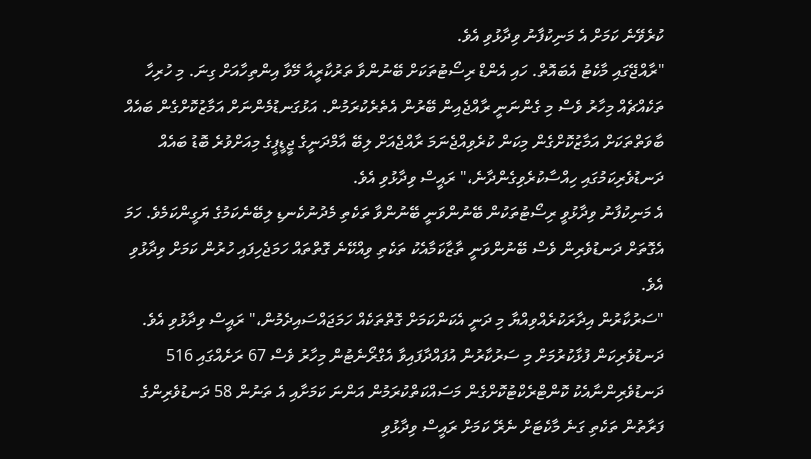ކުރެވޭނެ ކަމަށް އެ މަނިކުފާނު ވިދާޅުވި އެވެ.
"ރާއްޖޭގައި މާކެޓު އެބައޮތް. ހައި އެންޑް ރިސޯޓުތަކަށް ބޭނުންވާ ތަރުކާރީއާ މޭވާ އިންތިހާއަށް ގިނަ. މި ހުރިހާ ތަކެއްޗެއް މިހާރު ވެސް މި ގެންނަނީ ރާއްޖެއިން ބޭރުން އެތެރެކުރަމުން. އަޅުގަނޑުމެންނަށް އަމާޒުކޮށްގެން ބައެއް ބާވަތްތަކަށް އަމާޒުކޮށްގެން މިކަން ކުރެވިއްޖެނަމަ ރާއްޖެއަށް ލިބޭ އާމްދަނީގެ ޖީޑީޕީގެ މިއަށްވުރެ ބޮޑު ބައެއް ދަނޑުވެރިކަމުގައި ހިއްސާކުރެވިގެންދާނެ،" ރައީސް ވިދާޅުވި އެވެ.
އެ މަނިކުފާނު ވިދާޅުވީ ރިސޯޓުތަކުން ބޭނުންވަނީ ބޭނުންވާ ތަކެތި މެދުނުކެނޑި ލިބޭނެކަމުގެ ޔަގީންކަމެވެ. ހަމަ އެގޮތަށް ދަނޑުވެރިން ވެސް ބޭނުންވަނީ ތާޒާކަމާއެކު ތަކެތި ވިއްކޭނެ ގޮތްތައް ހަމަޖެހިފައި ހުރުން ކަމަށް ވިދާޅުވި އެވެ.
"ސަރުކާރުން އިދާރަކުރެއްވިއްޔާ މި ދަނީ އެކަންކަމަށް ގޮތްތަކެއް ހަމަޖައްސައިދެމުން،" ރައީސް ވިދާޅުވި އެވެ.
ދަނޑުވެރިކަން ފުޅާކުރުމަށް މި ސަރުކާރުން އުފައްދާފައިވާ އެގްރޯނެޓުން މިހާރު ވެސް 67 ރަށެއްގައި 516 ދަނޑުވެރިންނާއެކު ކޮންޓްރެކްޓުކޮށްގެން މަސައްކަތްކުރަމުން އަންނަ ކަމަށާއި އެ ތަނުން 58 ދަނޑުވެރިންގެ ފަރާތުން ތަކެތި ގަނެ މާކެޓަށް ނެރޭ ކަމަށް ރައީސް ވިދާޅުވި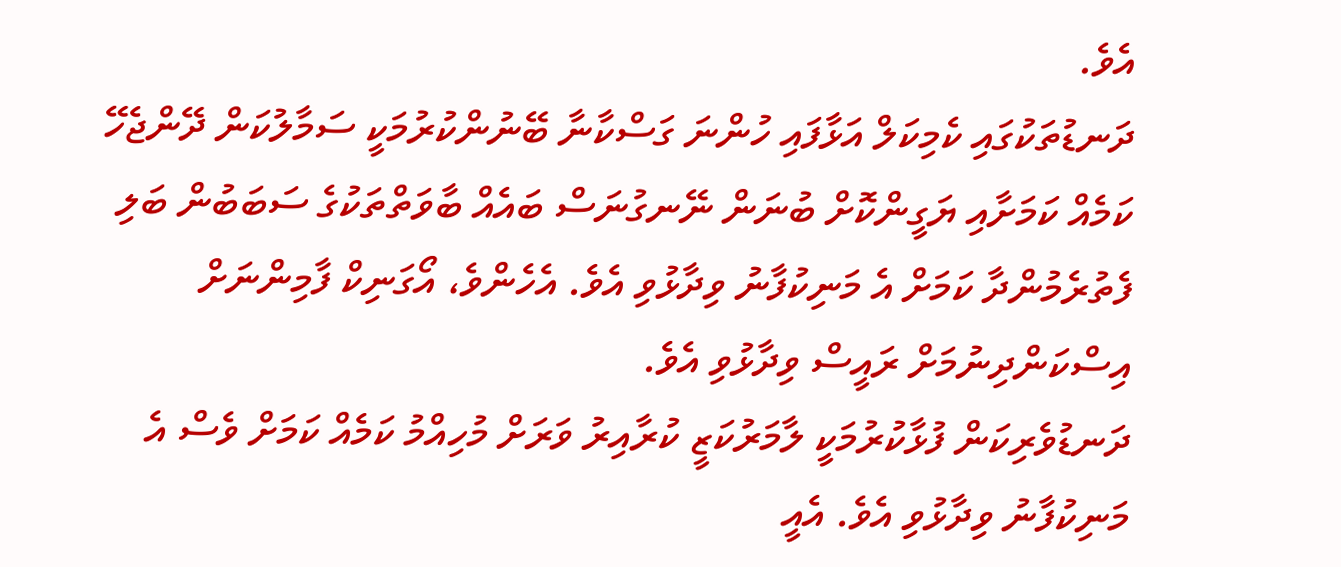އެވެ.
ދަނޑުތަކުގައި ކެމިކަލް އަޅާފައި ހުންނަ ގަސްކާނާ ބޭނުންކުރުމަކީ ސަމާލުކަން ދޭންޖެހޭ ކަމެއް ކަމަށާއި ޔަގީންކޮށް ބުނަން ނޭނގުނަސް ބައެއް ބާވަތްތަކުގެ ސަބަބުން ބަލި ފެތުރެމުންދާ ކަމަށް އެ މަނިކުފާނު ވިދާޅުވި އެވެ. އެހެންވެ، އޯގަނިކް ފާމިންނަށް އިސްކަންދިނުމަށް ރައީސް ވިދާޅުވި އެވެ.
ދަނޑުވެރިކަން ފުޅާކުރުމަކީ ލާމަރުކަޒީ ކުރާއިރު ވަރަށް މުހިއްމު ކަމެއް ކަމަށް ވެސް އެ މަނިކުފާނު ވިދާޅުވި އެވެ. އެއީ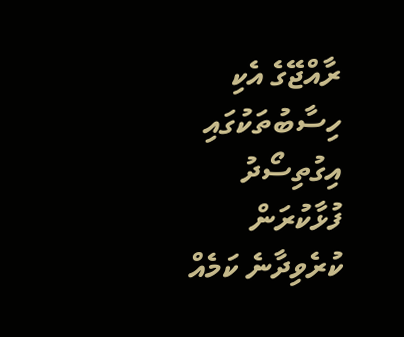ރާއްޖޭގެ އެކި ހިސާބުތަކުގައި އިގުތިސޯދު ފުޅާކުރަން ކުރެވިދާނެ ކަމެއް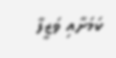ކަމަށާއި ވަޒީފާ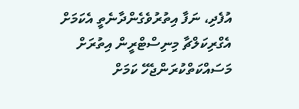އުފެދި، ނަފާ އިތުރުވެގެންދާނެތީ އެކަމަށް އެގްރިކަލްޗާ މިނިސްޓްރީން އިތުރަށް މަސައްކަތްކުރަންޖެހޭ ކަމަށް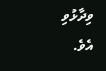ވިދާޅުވި އެވެ.